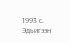1993 с. Эдьигээн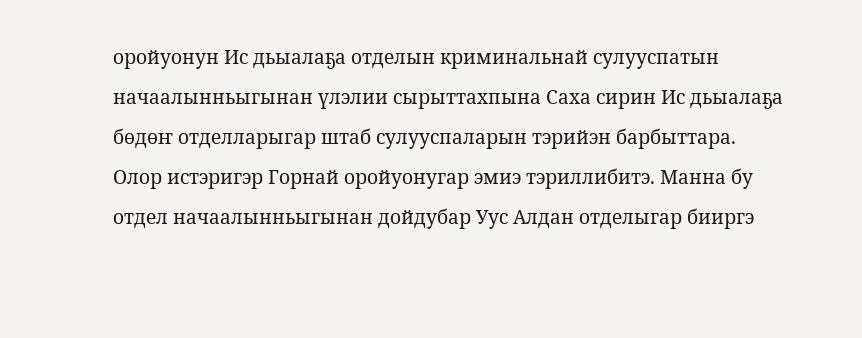оройуонун Ис дьыалаҕа отделын криминальнай сулууспатын начаалынньыгынан үлэлии сырыттахпына Саха сирин Ис дьыалаҕа бөдөҥ отделларыгар штаб сулууспаларын тэрийэн барбыттара. Олор истэригэр Горнай оройуонугар эмиэ тэриллибитэ. Манна бу отдел начаалынньыгынан дойдубар Уус Алдан отделыгар бииргэ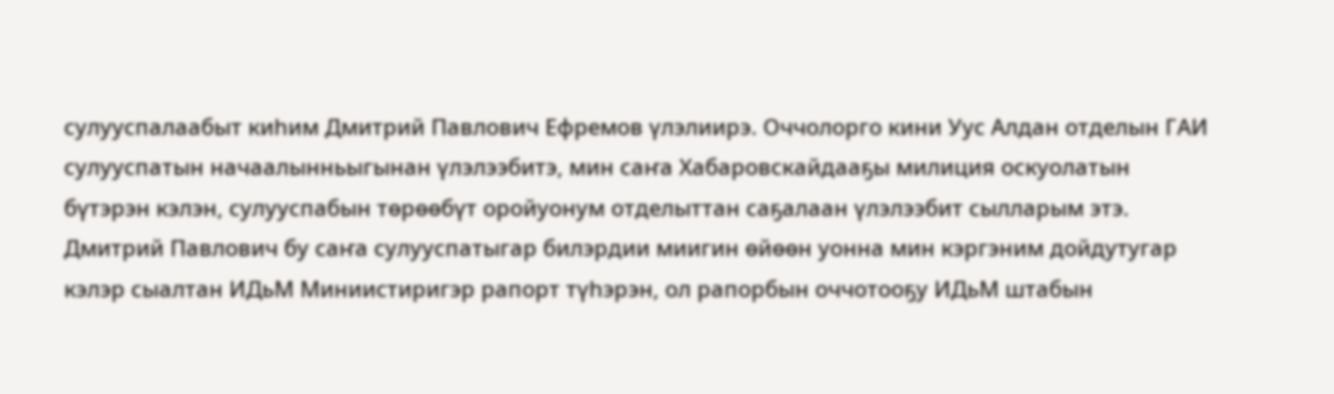сулууспалаабыт киһим Дмитрий Павлович Ефремов үлэлиирэ. Оччолорго кини Уус Алдан отделын ГАИ сулууспатын начаалынньыгынан үлэлээбитэ, мин саҥа Хабаровскайдааҕы милиция оскуолатын бүтэрэн кэлэн, сулууспабын төрөөбүт оройуонум отделыттан саҕалаан үлэлээбит сылларым этэ. Дмитрий Павлович бу саҥа сулууспатыгар билэрдии миигин өйөөн уонна мин кэргэним дойдутугар кэлэр сыалтан ИДьМ Миниистиригэр рапорт түһэрэн, ол рапорбын оччотооҕу ИДьМ штабын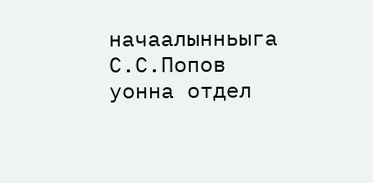начаалынньыга С.С.Попов уонна отдел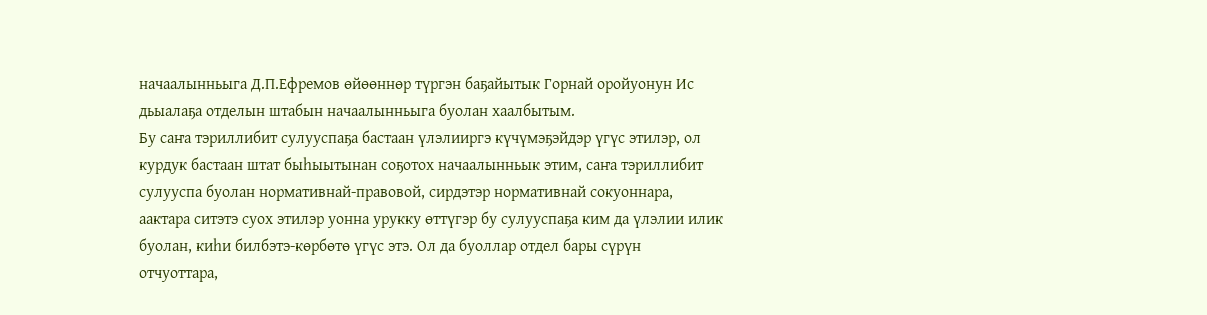начаалынньыга Д.П.Ефремов өйөөннөр түргэн баҕайытык Горнай оройуонун Ис дьыалаҕа отделын штабын начаалынньыга буолан хаалбытым.
Бу саҥа тэриллибит сулууспаҕа бастаан үлэлииргэ күчүмэҕэйдэр үгүс этилэр, ол курдук бастаан штат быһыытынан соҕотох начаалынньык этим, саҥа тэриллибит сулууспа буолан нормативнай-правовой, сирдэтэр нормативнай сокуоннара, аактара ситэтэ суох этилэр уонна урукку өттүгэр бу сулууспаҕа ким да үлэлии илик буолан, киһи билбэтэ-көрбөтө үгүс этэ. Ол да буоллар отдел бары сүрүн отчуоттара,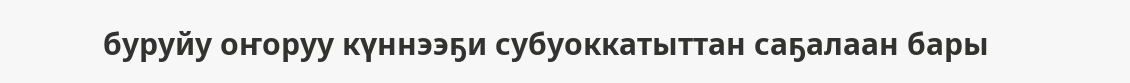буруйу оҥоруу күннээҕи субуоккатыттан саҕалаан бары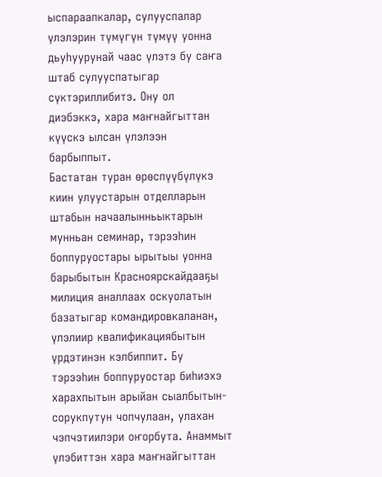ыспараапкалар, сулууспалар үлэлэрин түмүгүн түмүү уонна дьуһуурунай чаас үлэтэ бу саҥа штаб сулууспатыгар сүктэриллибитэ. Ону ол диэбэккэ, хара маҥнайгыттан күүскэ ылсан үлэлээн барбыппыт.
Бастатан туран өрөспүүбүлүкэ киин улуустарын отделларын штабын начаалынньыктарын мунньан семинар, тэрээһин боппуруостары ырытыы уонна барыбытын Красноярскайдааҕы милиция аналлаах оскуолатын базатыгар командировкаланан, үлэлиир квалификациябытын үрдэтинэн кэлбиппит. Бу тэрээһин боппуруостар биһиэхэ харахпытын арыйан сыалбытын-сорукпутун чопчулаан, улахан чэпчэтиилэри оҥорбута. Анаммыт үлэбиттэн хара маҥнайгыттан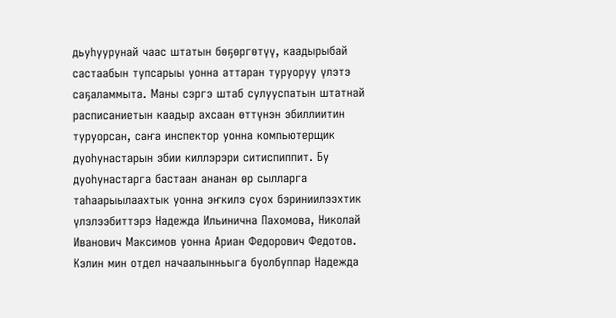дьуһуурунай чаас штатын бөҕөргөтүү, каадырыбай састаабын тупсарыы уонна аттаран туруоруу үлэтэ саҕаламмыта. Маны сэргэ штаб сулууспатын штатнай расписаниетын каадыр ахсаан өттүнэн эбиллиитин туруорсан, саҥа инспектор уонна компьютерщик дуоһунастарын эбии киллэрэри ситиспиппит. Бу дуоһунастарга бастаан ананан өр сылларга таһаарыылаахтык уонна эҥкилэ суох бэриниилээхтик үлэлээбиттэрэ Надежда Ильинична Пахомова, Николай Иванович Максимов уонна Ариан Федорович Федотов. Кэлин мин отдел начаалынньыга буолбуппар Надежда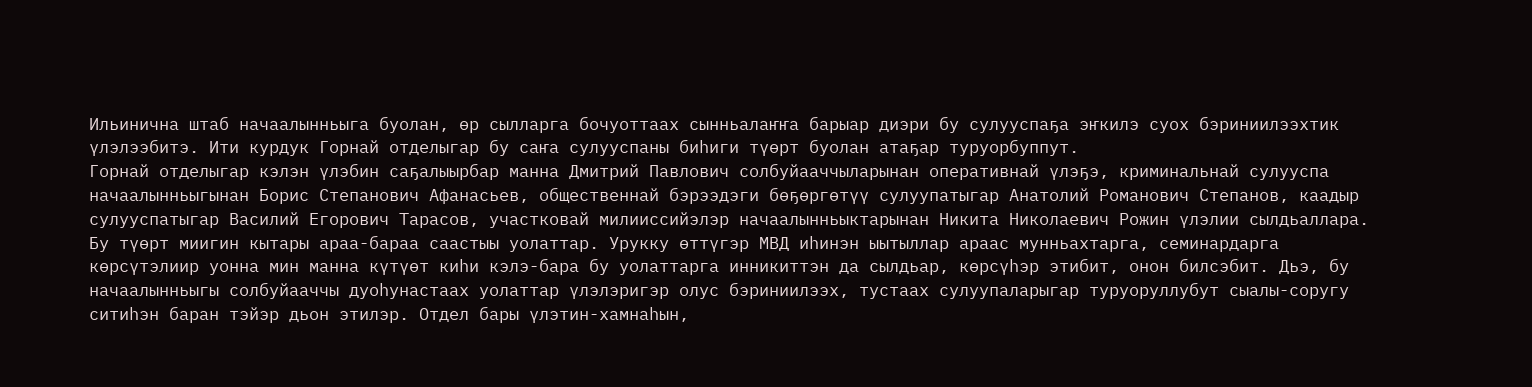Ильинична штаб начаалынньыга буолан, өр сылларга бочуоттаах сынньалаҥҥа барыар диэри бу сулууспаҕа эҥкилэ суох бэриниилээхтик үлэлээбитэ. Ити курдук Горнай отделыгар бу саҥа сулууспаны биһиги түөрт буолан атаҕар туруорбуппут.
Горнай отделыгар кэлэн үлэбин саҕалыырбар манна Дмитрий Павлович солбуйааччыларынан оперативнай үлэҕэ, криминальнай сулууспа начаалынньыгынан Борис Степанович Афанасьев, общественнай бэрээдэги бөҕөргөтүү сулуупатыгар Анатолий Романович Степанов, каадыр сулууспатыгар Василий Егорович Тарасов, участковай милииссийэлэр начаалынньыктарынан Никита Николаевич Рожин үлэлии сылдьаллара. Бу түөрт миигин кытары араа-бараа саастыы уолаттар. Урукку өттүгэр МВД иһинэн ыытыллар араас мунньахтарга, семинардарга көрсүтэлиир уонна мин манна күтүөт киһи кэлэ-бара бу уолаттарга инникиттэн да сылдьар, көрсүһэр этибит, онон билсэбит. Дьэ, бу начаалынньыгы солбуйааччы дуоһунастаах уолаттар үлэлэригэр олус бэриниилээх, тустаах сулуупаларыгар туруоруллубут сыалы-соругу ситиһэн баран тэйэр дьон этилэр. Отдел бары үлэтин-хамнаһын,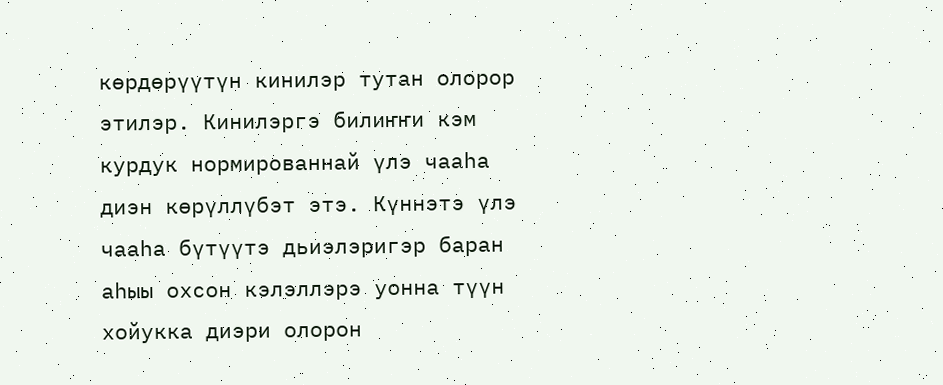көрдөрүүтүн кинилэр тутан олорор этилэр. Кинилэргэ билиҥҥи кэм курдук нормированнай үлэ чааһа диэн көрүллүбэт этэ. Күннэтэ үлэ чааһа бүтүүтэ дьиэлэригэр баран аһыы охсон кэлэллэрэ уонна түүн хойукка диэри олорон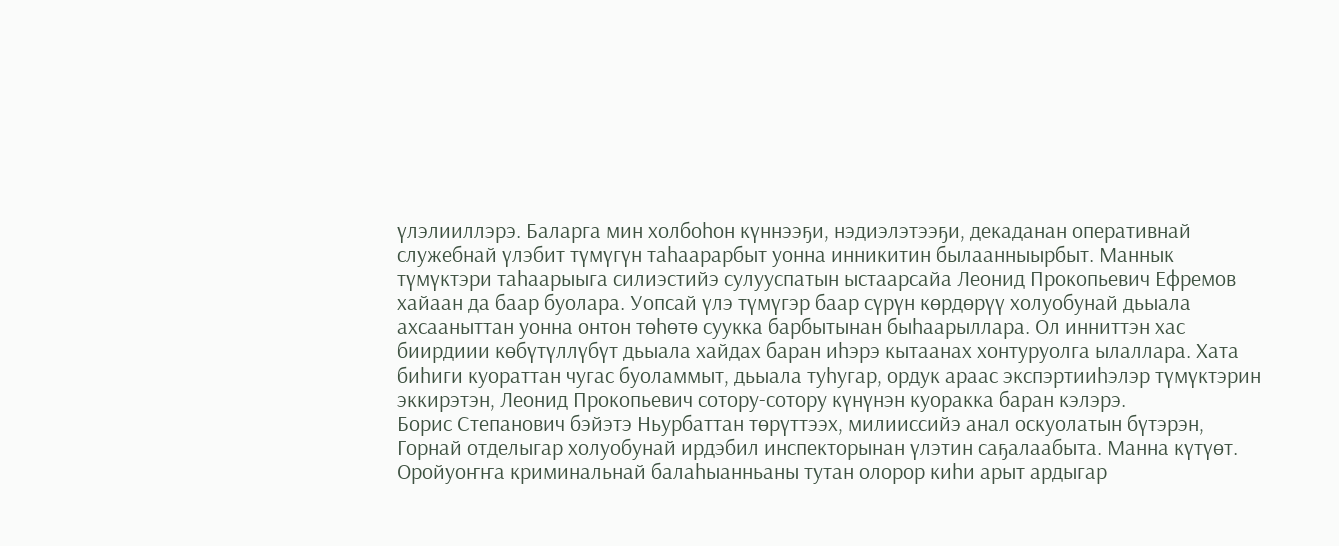үлэлииллэрэ. Баларга мин холбоһон күннээҕи, нэдиэлэтээҕи, декаданан оперативнай служебнай үлэбит түмүгүн таһаарарбыт уонна инникитин былаанныырбыт. Маннык түмүктэри таһаарыыга силиэстийэ сулууспатын ыстаарсайа Леонид Прокопьевич Ефремов хайаан да баар буолара. Уопсай үлэ түмүгэр баар сүрүн көрдөрүү холуобунай дьыала ахсааныттан уонна онтон төһөтө суукка барбытынан быһаарыллара. Ол инниттэн хас биирдиии көбүтүллүбүт дьыала хайдах баран иһэрэ кытаанах хонтуруолга ылаллара. Хата биһиги куораттан чугас буоламмыт, дьыала туһугар, ордук араас экспэртииһэлэр түмүктэрин эккирэтэн, Леонид Прокопьевич сотору-сотору күнүнэн куоракка баран кэлэрэ.
Борис Степанович бэйэтэ Ньурбаттан төрүттээх, милииссийэ анал оскуолатын бүтэрэн, Горнай отделыгар холуобунай ирдэбил инспекторынан үлэтин саҕалаабыта. Манна күтүөт. Оройуоҥҥа криминальнай балаһыанньаны тутан олорор киһи арыт ардыгар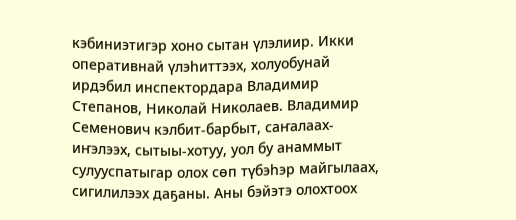кэбиниэтигэр хоно сытан үлэлиир. Икки оперативнай үлэһиттээх, холуобунай ирдэбил инспектордара Владимир Степанов, Николай Николаев. Владимир Семенович кэлбит-барбыт, саҥалаах-иҥэлээх, сытыы-хотуу, уол бу анаммыт сулууспатыгар олох сөп түбэһэр майгылаах, сигилилээх даҕаны. Аны бэйэтэ олохтоох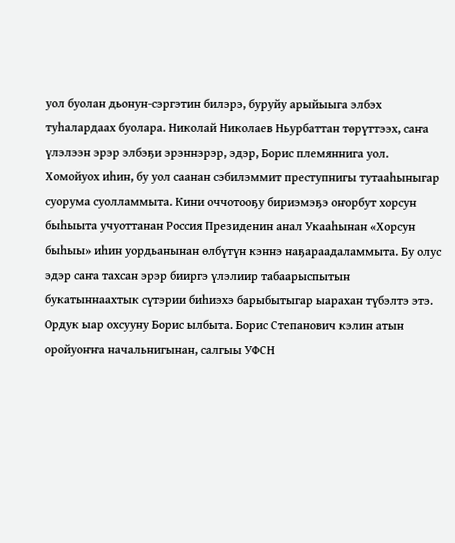уол буолан дьонун-сэргэтин билэрэ, буруйу арыйыыга элбэх туһалардаах буолара. Николай Николаев Ньурбаттан төрүттээх, саҥа үлэлээн эрэр элбэҕи эрэннэрэр, эдэр, Борис племяннига уол. Хомойуох иһин, бу уол саанан сэбилэммит преступнигы тутааһыныгар суорума суолламмыта. Кини оччотооҕу бириэмэҕэ оҥорбут хорсун быһыыта учуоттанан Россия Президенин анал Укааһынан «Хорсун быһыы» иһин уордьанынан өлбүтүн кэннэ наҕараадаламмыта. Бу олус эдэр саҥа тахсан эрэр бииргэ үлэлиир табаарыспытын букатыннаахтык сүтэрии биһиэхэ барыбытыгар ыарахан түбэлтэ этэ. Ордук ыар охсууну Борис ылбыта. Борис Степанович кэлин атын оройуоҥҥа начальнигынан, салгыы УФСН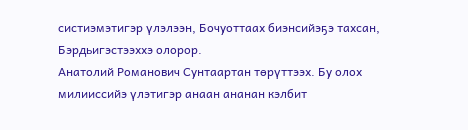систиэмэтигэр үлэлээн, Бочуоттаах биэнсийэҕэ тахсан, Бэрдьигэстээххэ олорор.
Анатолий Романович Сунтаартан төрүттээх. Бу олох милииссийэ үлэтигэр анаан ананан кэлбит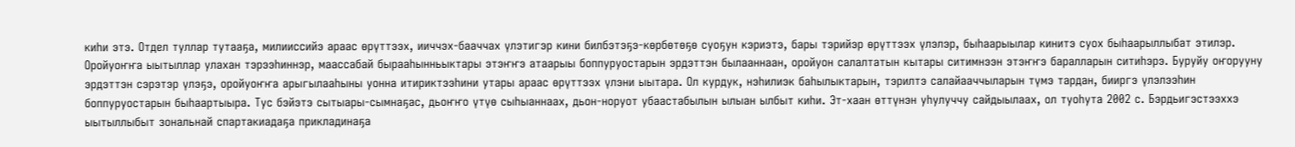киһи этэ. Отдел туллар тутааҕа, милииссийэ араас өрүттээх, ииччэх-бааччах үлэтигэр кини билбэтэҕэ-көрбөтөҕө суоҕун кэриэтэ, бары тэрийэр өрүттээх үлэлэр, быһаарыылар кинитэ суох быһаарыллыбат этилэр. Оройуоҥҥа ыытыллар улахан тэрээһиннэр, маассабай бырааһынньыктары этэҥҥэ атаарыы боппуруостарын эрдэттэн былааннаан, оройуон салалтатын кытары ситимнээн этэҥҥэ баралларын ситиһэрэ. Буруйу оҥорууну эрдэттэн сэрэтэр үлэҕэ, оройуоҥҥа арыгылааһыны уонна итириктээһини утары араас өрүттээх үлэни ыытара. Ол курдук, нэһилиэк баһылыктарын, тэрилтэ салайааччыларын түмэ тардан, бииргэ үлэлээһин боппуруостарын быһаартыыра. Тус бэйэтэ сытыары-сымнаҕас, дьоҥҥо үтүө сыһыаннаах, дьон-норуот убаастабылын ылыан ылбыт киһи. Эт-хаан өттүнэн уһулуччу сайдыылаах, ол туоһута 2002 с. Бэрдьигэстээххэ ыытыллыбыт зональнай спартакиадаҕа прикладинаҕа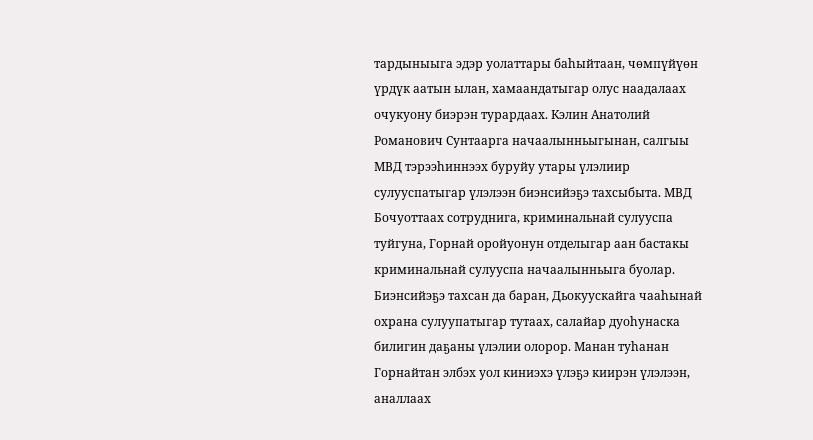тардыныыга эдэр уолаттары баһыйтаан, чөмпүйүөн үрдүк аатын ылан, хамаандатыгар олус наадалаах очукуону биэрэн турардаах. Кэлин Анатолий Романович Сунтаарга начаалынньыгынан, салгыы МВД тэрээһиннээх буруйу утары үлэлиир сулууспатыгар үлэлээн биэнсийэҕэ тахсыбыта. МВД Бочуоттаах сотруднига, криминальнай сулууспа туйгуна, Горнай оройуонун отделыгар аан бастакы криминальнай сулууспа начаалынньыга буолар. Биэнсийэҕэ тахсан да баран, Дьокуускайга чааһынай охрана сулуупатыгар тутаах, салайар дуоһунаска билигин даҕаны үлэлии олорор. Манан туһанан Горнайтан элбэх уол киниэхэ үлэҕэ киирэн үлэлээн, аналлаах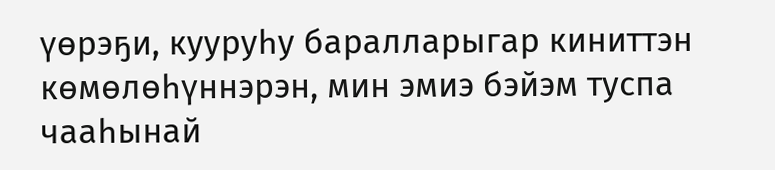үөрэҕи, кууруһу баралларыгар киниттэн көмөлөһүннэрэн, мин эмиэ бэйэм туспа чааһынай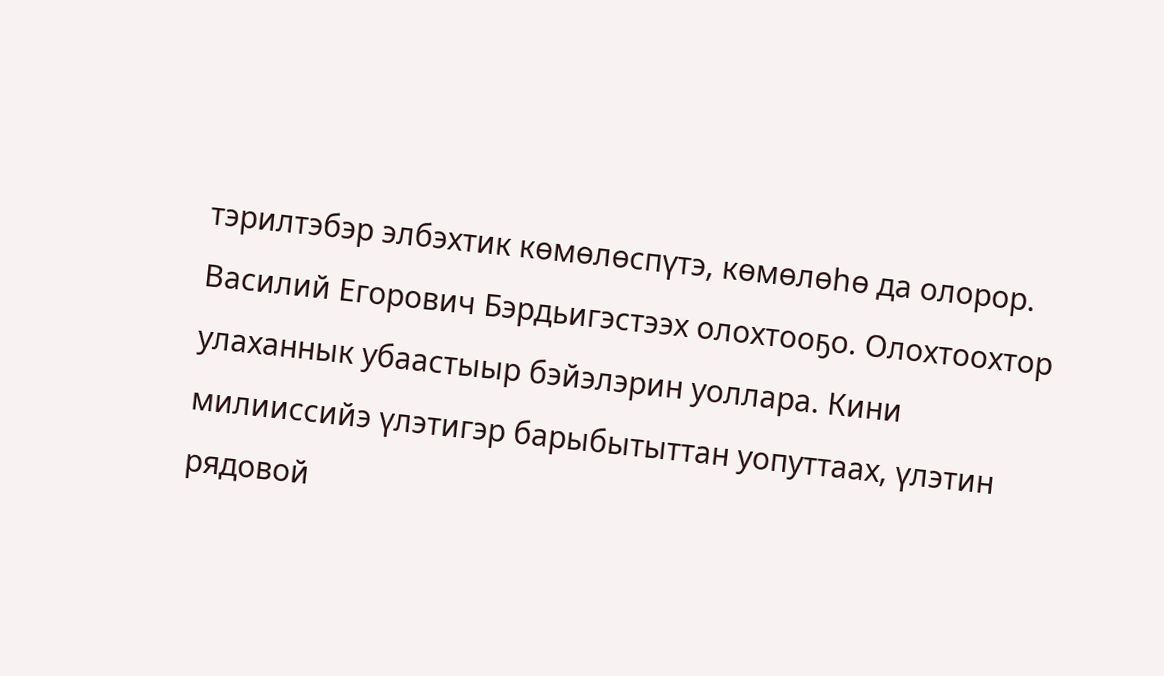тэрилтэбэр элбэхтик көмөлөспүтэ, көмөлөһө да олорор.
Василий Егорович Бэрдьигэстээх олохтооҕо. Олохтоохтор улаханнык убаастыыр бэйэлэрин уоллара. Кини милииссийэ үлэтигэр барыбытыттан уопуттаах, үлэтин рядовой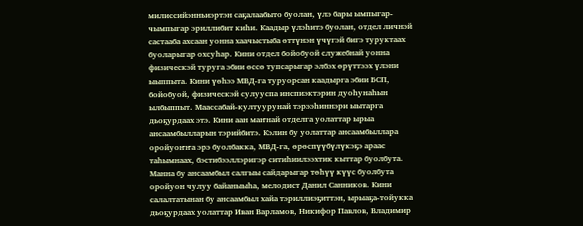милиссийэнньиэртэн саҕалаабыто буолан, үлэ бары ымпыгар-чымпыгар эриллибит киһи. Каадыр үлэһитэ буолан, отдел личнэй састааба ахсаан уонна хаачыстыба өттүнэн үчүгэй бигэ туруктаах буоларыгар охсуһар. Кини отдел бойобуой служебнай уонна физическэй туруга эбии өссө тупсарыгар элбэх өрүттээх үлэни ыыппыта. Кини үөһээ МВД-га туруорсан каадырга эбии БСП, бойобуой, физическэй сулууспа инспиэктэрин дуоһунаһын ылбыппыт. Маассабай-култуурунай тэрээһиннэри ыытарга дьоҕурдаах этэ. Кини аан маҥнай отделга уолаттар ырыа ансаамбылларын тэрийбитэ. Кэлин бу уолаттар ансаамбыллара оройуоҥҥа эрэ буолбакка, МВД-га, өрөспүүбүлүкэҕэ араас таһымнаах, бэстибээллэригэр ситиһиилээхтик кыттар буолбута. Манна бу ансаамбыл салгыы сайдарыгар төһүү күүс буолбута оройуон чулуу байаныыһа, мелодист Данил Санников. Кини салалтатынан бу ансаамбыл хайа тэриллиэҕиттэн, ырыаҕа-тойукка дьоҕурдаах уолаттар Иван Варламов, Никифор Павлов, Владимир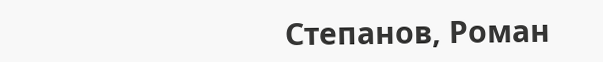Степанов, Роман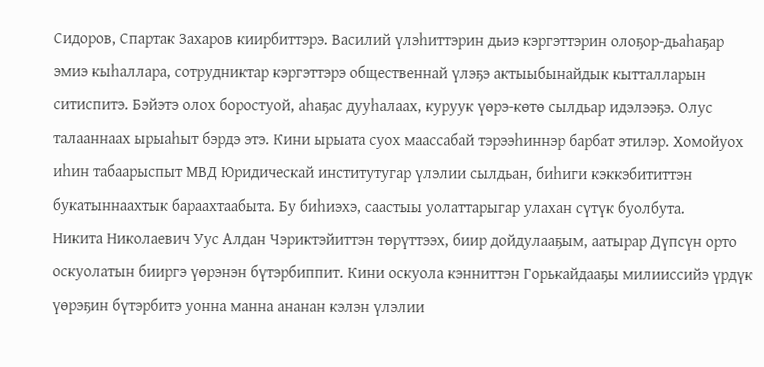Сидоров, Спартак Захаров киирбиттэрэ. Василий үлэһиттэрин дьиэ кэргэттэрин олоҕор-дьаһаҕар эмиэ кыһаллара, сотрудниктар кэргэттэрэ общественнай үлэҕэ актыыбынайдык кытталларын ситиспитэ. Бэйэтэ олох боростуой, аһаҕас дууһалаах, куруук үөрэ-көтө сылдьар идэлээҕэ. Олус талааннаах ырыаһыт бэрдэ этэ. Кини ырыата суох маассабай тэрээһиннэр барбат этилэр. Хомойуох иһин табаарыспыт МВД Юридическай институтугар үлэлии сылдьан, биһиги кэккэбититтэн букатыннаахтык бараахтаабыта. Бу биһиэхэ, саастыы уолаттарыгар улахан сүтүк буолбута.
Никита Николаевич Уус Алдан Чэриктэйиттэн төрүттээх, биир дойдулааҕым, аатырар Дүпсүн орто оскуолатын бииргэ үөрэнэн бүтэрбиппит. Кини оскуола кэнниттэн Горькайдааҕы милииссийэ үрдүк үөрэҕин бүтэрбитэ уонна манна ананан кэлэн үлэлии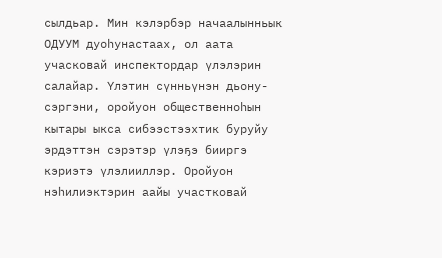сылдьар. Мин кэлэрбэр начаалынньык ОДУУМ дуоһунастаах, ол аата учасковай инспектордар үлэлэрин салайар. Үлэтин сүнньүнэн дьону-сэргэни, оройуон общественноһын кытары ыкса сибээстээхтик буруйу эрдэттэн сэрэтэр үлэҕэ бииргэ кэриэтэ үлэлииллэр. Оройуон нэһилиэктэрин аайы участковай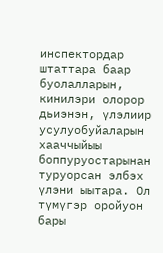инспектордар штаттара баар буолалларын, кинилэри олорор дьиэнэн, үлэлиир усулуобуйаларын хааччыйыы боппуруостарынан туруорсан элбэх үлэни ыытара. Ол түмүгэр оройуон бары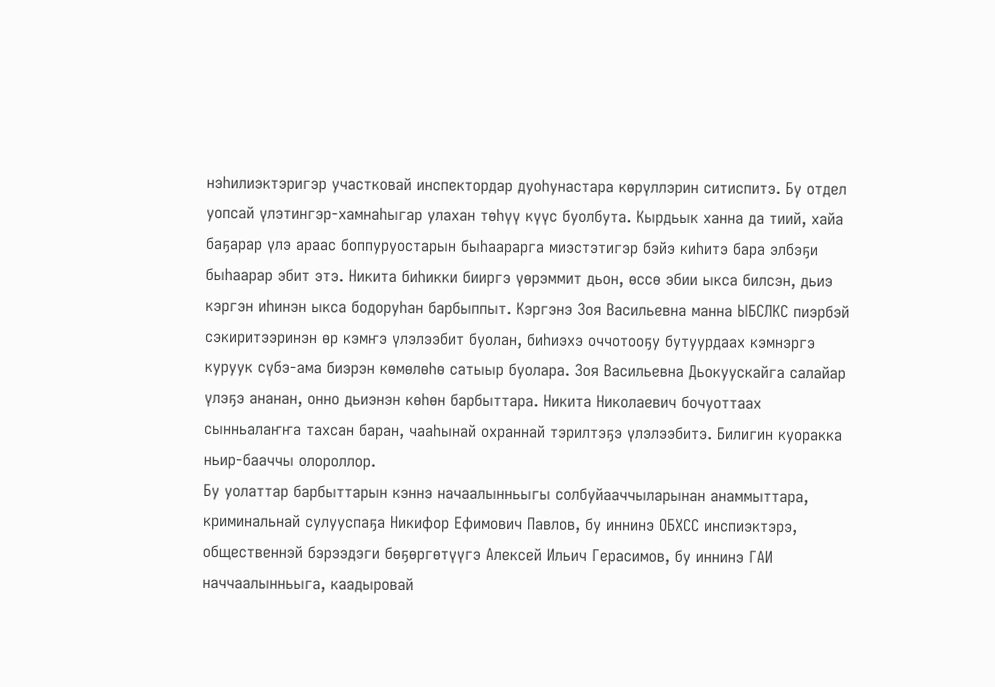нэһилиэктэригэр участковай инспектордар дуоһунастара көрүллэрин ситиспитэ. Бу отдел уопсай үлэтингэр-хамнаһыгар улахан төһүү күүс буолбута. Кырдьык ханна да тиий, хайа баҕарар үлэ араас боппуруостарын быһаарарга миэстэтигэр бэйэ киһитэ бара элбэҕи быһаарар эбит этэ. Никита биһикки бииргэ үөрэммит дьон, өссө эбии ыкса билсэн, дьиэ кэргэн иһинэн ыкса бодоруһан барбыппыт. Кэргэнэ Зоя Васильевна манна ЫБСЛКС пиэрбэй сэкиритээринэн өр кэмҥэ үлэлээбит буолан, биһиэхэ оччотооҕу бутуурдаах кэмнэргэ куруук сүбэ-ама биэрэн көмөлөһө сатыыр буолара. Зоя Васильевна Дьокуускайга салайар үлэҕэ ананан, онно дьиэнэн көһөн барбыттара. Никита Николаевич бочуоттаах сынньалаҥҥа тахсан баран, чааһынай охраннай тэрилтэҕэ үлэлээбитэ. Билигин куоракка ньир-бааччы олороллор.
Бу уолаттар барбыттарын кэннэ начаалынньыгы солбуйааччыларынан анаммыттара, криминальнай сулууспаҕа Никифор Ефимович Павлов, бу иннинэ ОБХСС инспиэктэрэ, общественнэй бэрээдэги бөҕөргөтүүгэ Алексей Ильич Герасимов, бу иннинэ ГАИ наччаалынньыга, каадыровай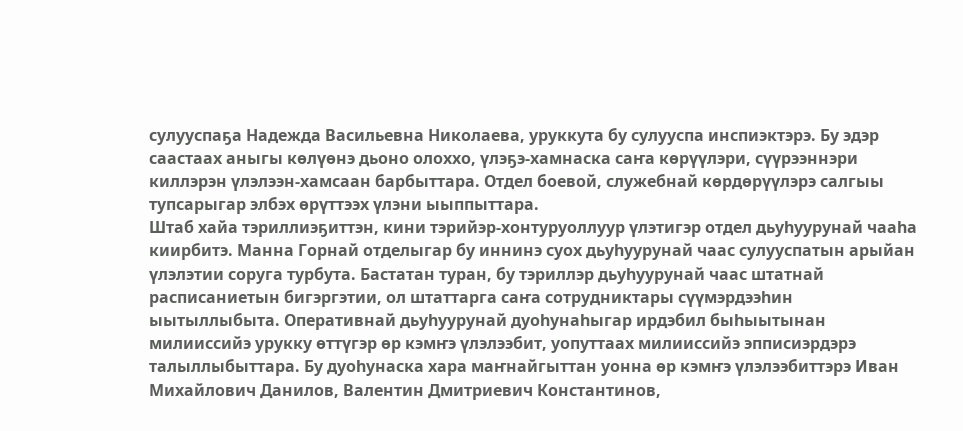сулууспаҕа Надежда Васильевна Николаева, уруккута бу сулууспа инспиэктэрэ. Бу эдэр саастаах аныгы көлүөнэ дьоно олоххо, үлэҕэ-хамнаска саҥа көрүүлэри, сүүрээннэри киллэрэн үлэлээн-хамсаан барбыттара. Отдел боевой, служебнай көрдөрүүлэрэ салгыы тупсарыгар элбэх өрүттээх үлэни ыыппыттара.
Штаб хайа тэриллиэҕиттэн, кини тэрийэр-хонтуруоллуур үлэтигэр отдел дьуһуурунай чааһа киирбитэ. Манна Горнай отделыгар бу иннинэ суох дьуһуурунай чаас сулууспатын арыйан үлэлэтии соруга турбута. Бастатан туран, бу тэриллэр дьуһуурунай чаас штатнай расписаниетын бигэргэтии, ол штаттарга саҥа сотрудниктары сүүмэрдээһин ыытыллыбыта. Оперативнай дьуһуурунай дуоһунаһыгар ирдэбил быһыытынан милииссийэ урукку өттүгэр өр кэмҥэ үлэлээбит, уопуттаах милииссийэ эпписиэрдэрэ талыллыбыттара. Бу дуоһунаска хара маҥнайгыттан уонна өр кэмҥэ үлэлээбиттэрэ Иван Михайлович Данилов, Валентин Дмитриевич Константинов,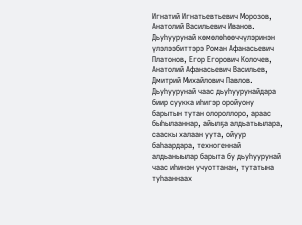Игнатий Игнатьевтьевич Морозов, Анатолий Васильевич Иванов. Дьуһуурунай көмөлөһөөччүлэринэн үлэлээбиттэрэ Роман Афанасьевич Платонов, Егор Егорович Колочев, Анатолий Афанасьевич Васильев, Дмитрий Михайлович Павлов. Дьуһуурунай чаас дьуһуурунайдара биир суукка иһигэр оройуону барытын тутан олороллоро, араас быһылааннар, айылҕа алдьатыылара, сааскы халаан уута, ойуур баһаардара, техногеннай алдьаныылар барыта бу дьуһуурунай чаас иһинэн учуоттанан, тутатына туһааннаах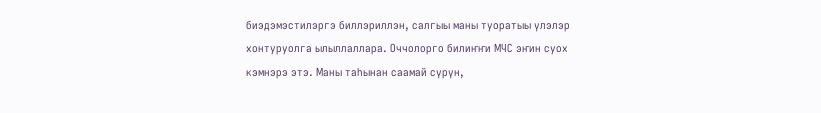биэдэмэстилэргэ биллэриллэн, салгыы маны туоратыы үлэлэр хонтуруолга ылыллаллара. Оччолорго билиҥҥи МЧС эҥин суох кэмнэрэ этэ. Маны таһынан саамай сүрүн,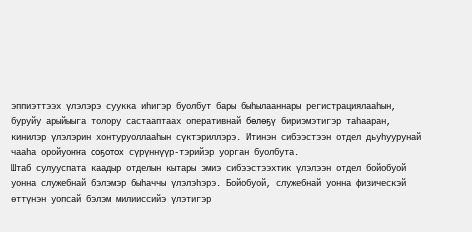эппиэттээх үлэлэрэ суукка иһигэр буолбут бары быһылааннары регистрациялааһын, буруйу арыйыыга толору састааптаах оперативнай бөлөҕү бириэмэтигэр таһааран, кинилэр үлэлэрин хонтуруоллааһын сүктэриллэрэ. Итинэн сибээстээн отдел дьуһуурунай чааһа оройуоҥҥа соҕотох сүрүннүүр-тэрийэр уорган буолбута.
Штаб сулууспата каадыр отделын кытары эмиэ сибээстээхтик үлэлээн отдел бойобуой уонна служебнай бэлэмэр быһаччы үлэлэһэрэ. Бойобуой, служебнай уонна физическэй өттүнэн уопсай бэлэм милииссийэ үлэтигэр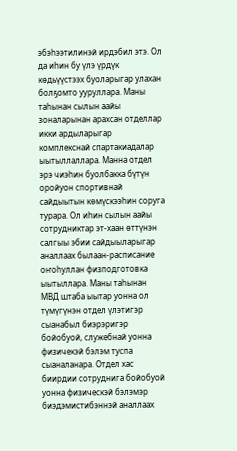эбэһээтилинэй ирдэбил этэ. Ол да иһин бу үлэ үрдүк көдьүүстээх буоларыгар улахан болҕомто ууруллара. Маны таһынан сылын аайы зоналарынан арахсан отделлар икки ардыларыгар комплекснай спартакиадалар ыытыллаллара. Манна отдел эрэ чиэһин буолбакка бүтүн оройуон спортивнай сайдыытын көмүскээһин соруга турара. Ол иһин сылын аайы сотрудниктар эт-хаан өттүнэн салгыы эбии сайдыыларыгар аналлаах былаан-расписание оҥоһуллан физподготовка ыытыллара. Маны таһынан МВД штаба ыытар уонна ол түмүгүнэн отдел үлэтигэр сыанабыл биэрэригэр бойобуой, служебнай уонна физичекэй бэлэм туспа сыаналанара. Отдел хас биирдии сотруднига бойобуой уонна физическэй бэлэмэр биэдэмистибэннэй аналлаах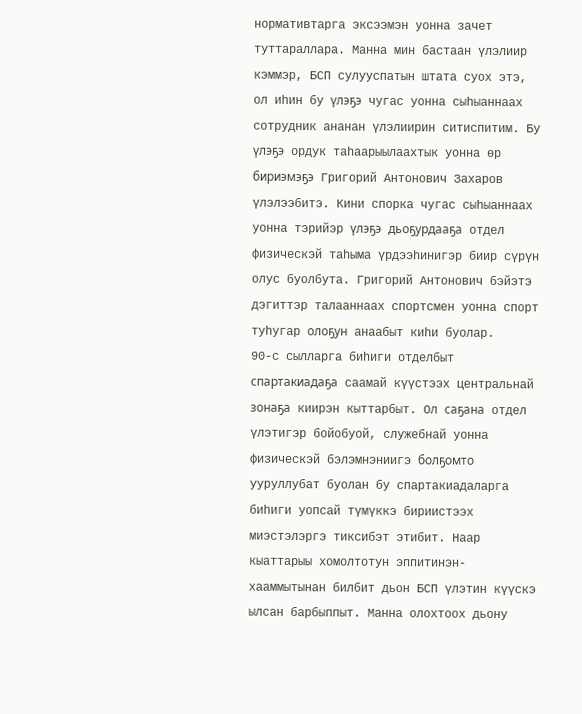нормативтарга эксээмэн уонна зачет туттараллара. Манна мин бастаан үлэлиир кэммэр, БСП сулууспатын штата суох этэ, ол иһин бу үлэҕэ чугас уонна сыһыаннаах сотрудник ананан үлэлиирин ситиспитим. Бу үлэҕэ ордук таһаарыылаахтык уонна өр бириэмэҕэ Григорий Антонович Захаров үлэлээбитэ. Кини спорка чугас сыһыаннаах уонна тэрийэр үлэҕэ дьоҕурдааҕа отдел физическэй таһыма үрдээһинигэр биир сүрүн олус буолбута. Григорий Антонович бэйэтэ дэгиттэр талааннаах спортсмен уонна спорт туһугар олоҕун анаабыт киһи буолар.
90-с сылларга биһиги отделбыт спартакиадаҕа саамай күүстээх центральнай зонаҕа киирэн кыттарбыт. Ол саҕана отдел үлэтигэр бойобуой, служебнай уонна физическэй бэлэмнэниигэ болҕомто ууруллубат буолан бу спартакиадаларга биһиги уопсай түмүккэ бириистээх миэстэлэргэ тиксибэт этибит. Наар кыаттарыы хомолтотун эппитинэн-хааммытынан билбит дьон БСП үлэтин күүскэ ылсан барбыппыт. Манна олохтоох дьону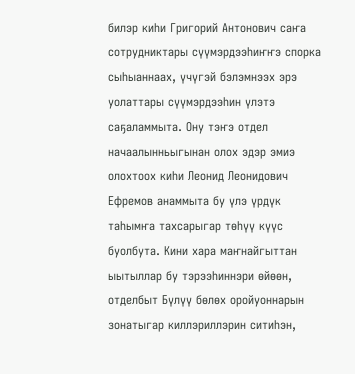билэр киһи Григорий Антонович саҥа сотрудниктары сүүмэрдээһиҥҥэ спорка сыһыаннаах, үчүгэй бэлэмнээх эрэ уолаттары сүүмэрдээһин үлэтэ саҕаламмыта. Ону тэҥэ отдел начаалынньыгынан олох эдэр эмиэ олохтоох киһи Леонид Леонидович Ефремов анаммыта бу үлэ үрдүк таһымҥа тахсарыгар төһүү күүс буолбута. Кини хара маҥнайгыттан ыытыллар бу тэрээһиннэри өйөөн, отделбыт Бүлүү бөлөх оройуоннарын зонатыгар киллэриллэрин ситиһэн,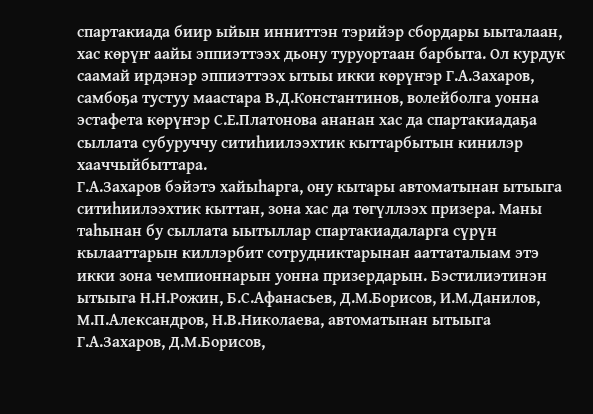спартакиада биир ыйын инниттэн тэрийэр сбордары ыыталаан, хас көрүҥ аайы эппиэттээх дьону туруортаан барбыта. Ол курдук саамай ирдэнэр эппиэттээх ытыы икки көрүҥэр Г.А.Захаров, самбоҕа тустуу маастара В.Д.Константинов, волейболга уонна эстафета көрүҥэр С.Е.Платонова ананан хас да спартакиадаҕа сыллата субуруччу ситиһиилээхтик кыттарбытын кинилэр хааччыйбыттара.
Г.А.Захаров бэйэтэ хайыһарга, ону кытары автоматынан ытыыга ситиһиилээхтик кыттан, зона хас да төгүллээх призера. Маны таһынан бу сыллата ыытыллар спартакиадаларга сүрүн кылааттарын киллэрбит сотрудниктарынан ааттаталыам этэ икки зона чемпионнарын уонна призердарын. Бэстилиэтинэн ытыыга Н.Н.Рожин, Б.С.Афанасьев, Д.М.Борисов, И.М.Данилов, М.П.Александров, Н.В.Николаева, автоматынан ытыыга Г.А.Захаров, Д.М.Борисов,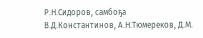Р.Н.Сидоров, самбоҕа В.Д.Константинов, А.Н.Тюмереков, Д.М.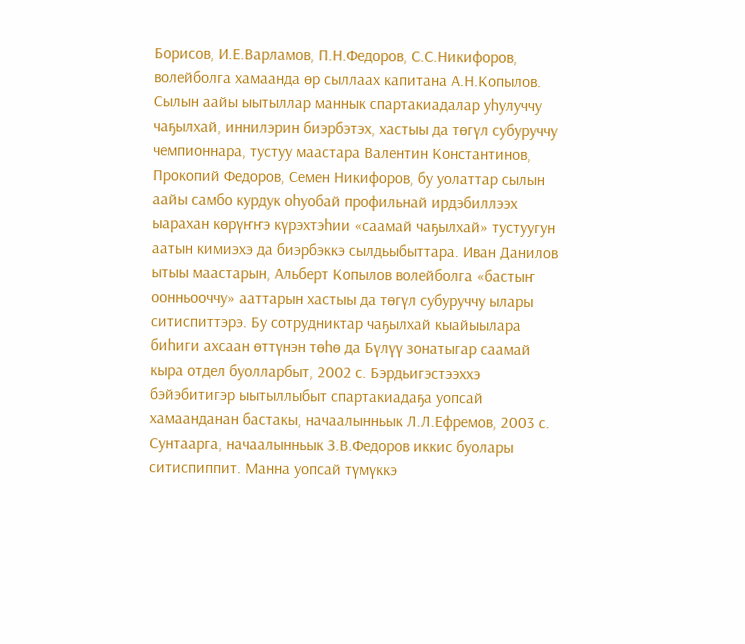Борисов, И.Е.Варламов, П.Н.Федоров, С.С.Никифоров, волейболга хамаанда өр сыллаах капитана А.Н.Копылов. Сылын аайы ыытыллар маннык спартакиадалар уһулуччу чаҕылхай, иннилэрин биэрбэтэх, хастыы да төгүл субуруччу чемпионнара, тустуу маастара Валентин Константинов, Прокопий Федоров, Семен Никифоров, бу уолаттар сылын аайы самбо курдук оһуобай профильнай ирдэбиллээх ыарахан көрүҥҥэ күрэхтэһии «саамай чаҕылхай» тустуугун аатын кимиэхэ да биэрбэккэ сылдьыбыттара. Иван Данилов ытыы маастарын, Альберт Копылов волейболга «бастыҥ оонньооччу» ааттарын хастыы да төгүл субуруччу ылары ситиспиттэрэ. Бу сотрудниктар чаҕылхай кыайыылара биһиги ахсаан өттүнэн төһө да Бүлүү зонатыгар саамай кыра отдел буолларбыт, 2002 с. Бэрдьигэстээххэ бэйэбитигэр ыытыллыбыт спартакиадаҕа уопсай хамаанданан бастакы, начаалынньык Л.Л.Ефремов, 2003 с. Сунтаарга, начаалынньык З.В.Федоров иккис буолары ситиспиппит. Манна уопсай түмүккэ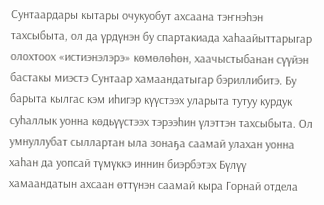Сунтаардары кытары очукуобут ахсаана тэҥнэһэн тахсыбыта, ол да үрдүнэн бу спартакиада хаһаайыттарыгар олохтоох «истиэнэлэрэ» көмөлөһөн, хаачыстыбанан сүүйэн бастакы миэстэ Сунтаар хамаандатыгар бэриллибитэ. Бу барыта кылгас кэм иһигэр күүстээх уларыта тутуу курдук суһаллык уонна көдьүүстээх тэрээһин үлэттэн тахсыбыта. Ол умнуллубат сыллартан ыла зонаҕа саамай улахан уонна хаһан да уопсай түмүккэ иннин биэрбэтэх Бүлүү хамаандатын ахсаан өттүнэн саамай кыра Горнай отдела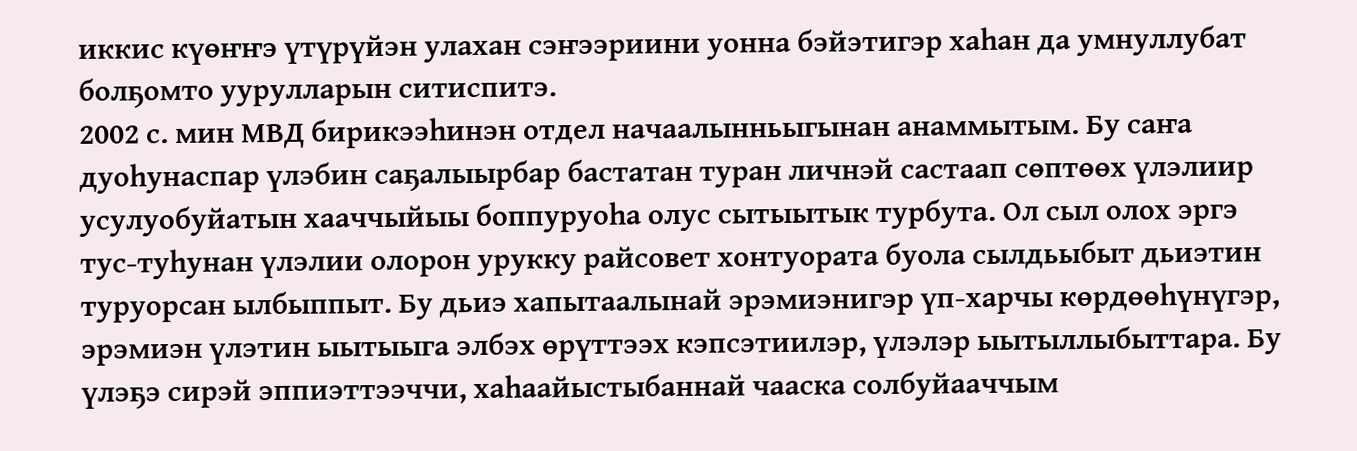иккис күөҥҥэ үтүрүйэн улахан сэҥээриини уонна бэйэтигэр хаһан да умнуллубат болҕомто уурулларын ситиспитэ.
2002 с. мин МВД бирикээһинэн отдел начаалынньыгынан анаммытым. Бу саҥа дуоһунаспар үлэбин саҕалыырбар бастатан туран личнэй састаап сөптөөх үлэлиир усулуобуйатын хааччыйыы боппуруоһа олус сытыытык турбута. Ол сыл олох эргэ тус-туһунан үлэлии олорон урукку райсовет хонтуората буола сылдьыбыт дьиэтин туруорсан ылбыппыт. Бу дьиэ хапытаалынай эрэмиэнигэр үп-харчы көрдөөһүнүгэр, эрэмиэн үлэтин ыытыыга элбэх өрүттээх кэпсэтиилэр, үлэлэр ыытыллыбыттара. Бу үлэҕэ сирэй эппиэттээччи, хаһаайыстыбаннай чааска солбуйааччым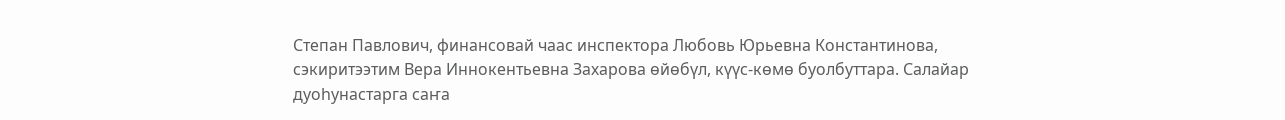Степан Павлович, финансовай чаас инспектора Любовь Юрьевна Константинова, сэкиритээтим Вера Иннокентьевна Захарова өйөбүл, күүс-көмө буолбуттара. Салайар дуоһунастарга саҥа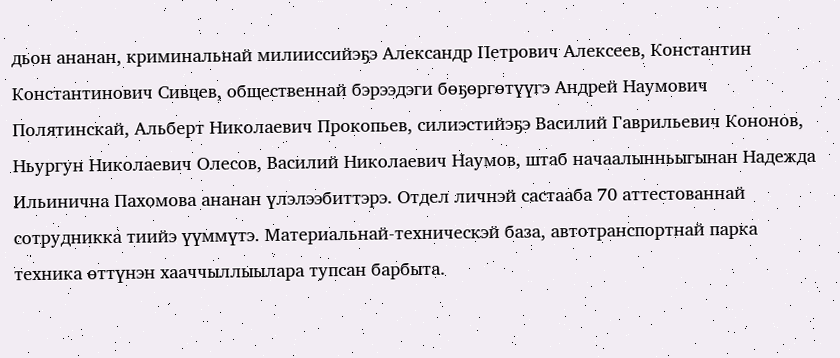дьон ананан, криминальнай милииссийэҕэ Александр Петрович Алексеев, Константин Константинович Сивцев, общественнай бэрээдэги бөҕөргөтүүгэ Андрей Наумович Полятинскай, Альберт Николаевич Прокопьев, силиэстийэҕэ Василий Гаврильевич Кононов, Ньургун Николаевич Олесов, Василий Николаевич Наумов, штаб начаалынньыгынан Надежда Ильинична Пахомова ананан үлэлээбиттэрэ. Отдел личнэй састааба 70 аттестованнай сотрудникка тиийэ үүммүтэ. Материальнай-техническэй база, автотранспортнай парка техника өттүнэн хааччыллыылара тупсан барбыта.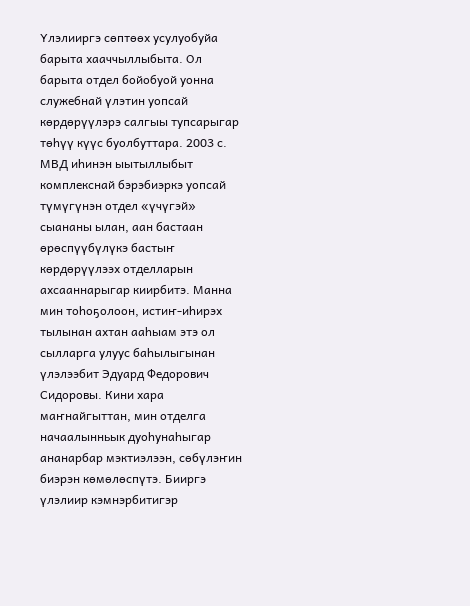Үлэлииргэ сөптөөх усулуобуйа барыта хааччыллыбыта. Ол барыта отдел бойобуой уонна служебнай үлэтин уопсай көрдөрүүлэрэ салгыы тупсарыгар төһүү күүс буолбуттара. 2003 с. МВД иһинэн ыытыллыбыт комплекснай бэрэбиэркэ уопсай түмүгүнэн отдел «үчүгэй» сыананы ылан, аан бастаан өрөспүүбүлүкэ бастыҥ көрдөрүүлээх отделларын ахсааннарыгар киирбитэ. Манна мин тоһоҕолоон, истиҥ-иһирэх тылынан ахтан ааһыам этэ ол сылларга улуус баһылыгынан үлэлээбит Эдуард Федорович Сидоровы. Кини хара маҥнайгыттан, мин отделга начаалынньык дуоһунаһыгар ананарбар мэктиэлээн, сөбүлэҥин биэрэн көмөлөспүтэ. Бииргэ үлэлиир кэмнэрбитигэр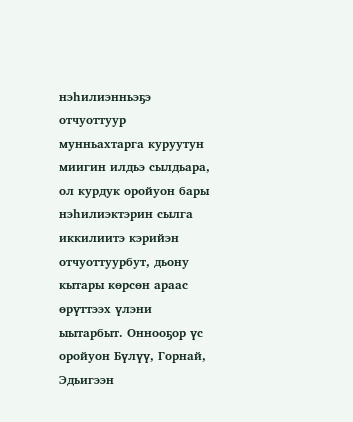нэһилиэнньэҕэ отчуоттуур мунньахтарга куруутун миигин илдьэ сылдьара, ол курдук оройуон бары нэһилиэктэрин сылга иккилиитэ кэрийэн отчуоттуурбут, дьону кытары көрсөн араас өрүттээх үлэни ыытарбыт. Оннооҕор үс оройуон Бүлүү, Горнай, Эдьигээн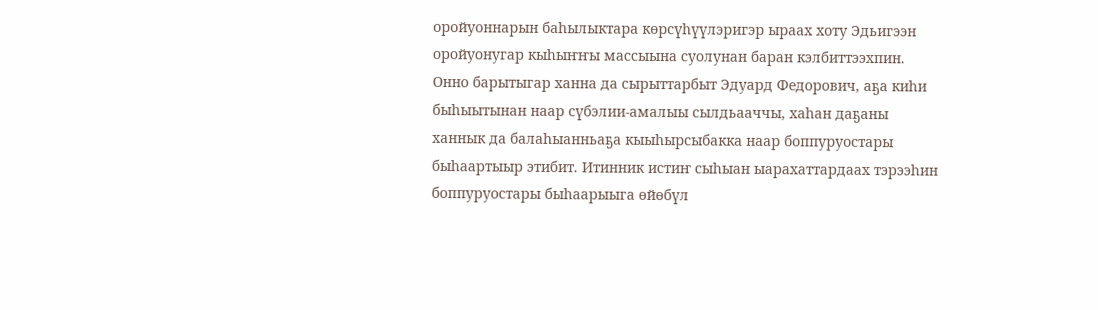оройуоннарын баһылыктара көрсүһүүлэригэр ыраах хоту Эдьигээн оройуонугар кыһыҥҥы массыына суолунан баран кэлбиттээхпин. Онно барытыгар ханна да сырыттарбыт Эдуард Федорович, аҕа киһи быһыытынан наар сүбэлии-амалыы сылдьааччы, хаһан даҕаны ханнык да балаһыанньаҕа кыыһырсыбакка наар боппуруостары быһаартыыр этибит. Итинник истиҥ сыһыан ыарахаттардаах тэрээһин боппуруостары быһаарыыга өйөбүл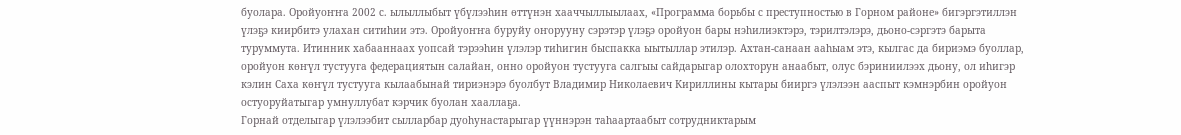буолара. Оройуоҥҥа 2002 с. ылыллыбыт үбүлээһин өттүнэн хааччыллыылаах, «Программа борьбы с преступностью в Горном районе» бигэргэтиллэн үлэҕэ киирбитэ улахан ситиһии этэ. Оройуоҥҥа буруйу оҥорууну сэрэтэр үлэҕэ оройуон бары нэһилиэктэрэ, тэрилтэлэрэ, дьоно-сэргэтэ барыта туруммута. Итинник хабааннаах уопсай тэрээһин үлэлэр тиһигин быспакка ыытыллар этилэр. Ахтан-санаан ааһыам этэ, кылгас да бириэмэ буоллар, оройуон көҥүл тустууга федерациятын салайан, онно оройуон тустууга салгыы сайдарыгар олохторун анаабыт, олус бэриниилээх дьону, ол иһигэр кэлин Саха көҥүл тустууга кылаабынай тириэнэрэ буолбут Владимир Николаевич Кириллины кытары бииргэ үлэлээн ааспыт кэмнэрбин оройуон остуоруйатыгар умнуллубат кэрчик буолан хааллаҕа.
Горнай отделыгар үлэлээбит сылларбар дуоһунастарыгар үүннэрэн таһаартаабыт сотрудниктарым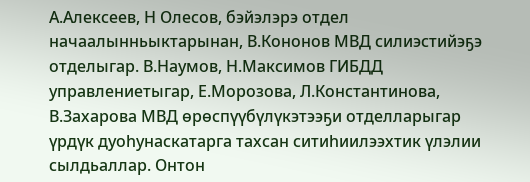А.Алексеев, Н Олесов, бэйэлэрэ отдел начаалынньыктарынан, В.Кононов МВД силиэстийэҕэ отделыгар. В.Наумов, Н.Максимов ГИБДД управлениетыгар, Е.Морозова, Л.Константинова, В.Захарова МВД өрөспүүбүлүкэтээҕи отделларыгар үрдүк дуоһунаскатарга тахсан ситиһиилээхтик үлэлии сылдьаллар. Онтон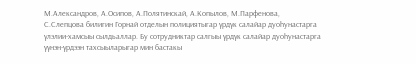М.Александров, А.Осипов, А.Полятинскай, А.Копылов, М.Парфенова, С.Слепцова билигин Горнай отделын полициятыгар үрдүк салайар дуоһунастарга үлэлии-хамсыы сылдьаллар. Бу сотрудниктар салгыы үрдүк салайар дуоһунастарга үүнэн-үрдээн тахсыыларыгар мин бастакы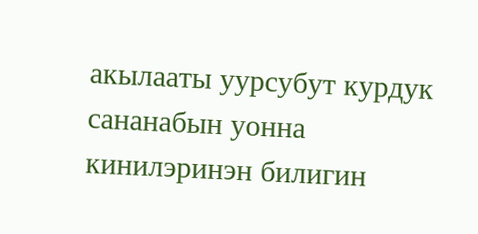акылааты уурсубут курдук сананабын уонна кинилэринэн билигин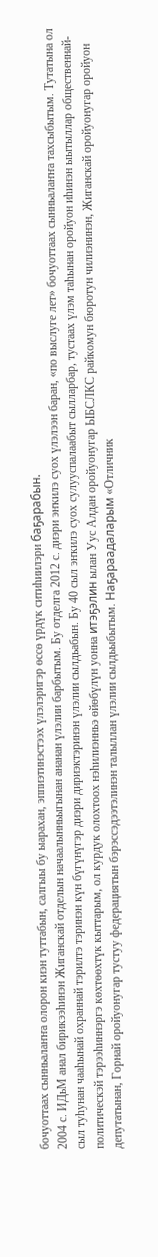бочуоттаах сынньалаҥҥа олорон киэн туттабын, салгыы бу ыарахан, эппиэтинэстээх үлэлэригэр өссө үрдүк ситиһиилэри баҕарабын.
2004 с. ИДьМ анал бирикээһинэн Жиганскай отделын начаалынньыгынан ананан үлэлии барбытым. Бу отделга 2012 с. диэри эҥкилэ суох үлэлээн баран, «по выслуге лет» бочуоттаах сынньалаҥҥа тахсыбытым. Тутатына ол сыл туһунан чааһынай охраннай тэрилтэ тэринэн күн бүгүнүгэр диэри дириэктэринэн үлэлии сылдьабын. Бу 40 сыл эҥкилэ суох сулууспалаабыт сылларбар, тустаах үлэм таһынан оройуон иһинэн ыытыллар общественнай-политическэй тэрээһиннэргэ көхтөөхтүк кыттарым, ол курдук олохтоох нэһилиэнньэ өйөбүлүн уонна итэҕэлин ылан Уус Алдан оройуонугар ЫБСЛКС райкомун бюротун чилиэнинэн, Жиганскай оройуонугар оройуон депутатынан, Горнай оройуонугар тустуу федерациятын бэрэссэдээтэлинэн талыллан үлэлии сылдьыбытым. Наҕараадаларым «Отличник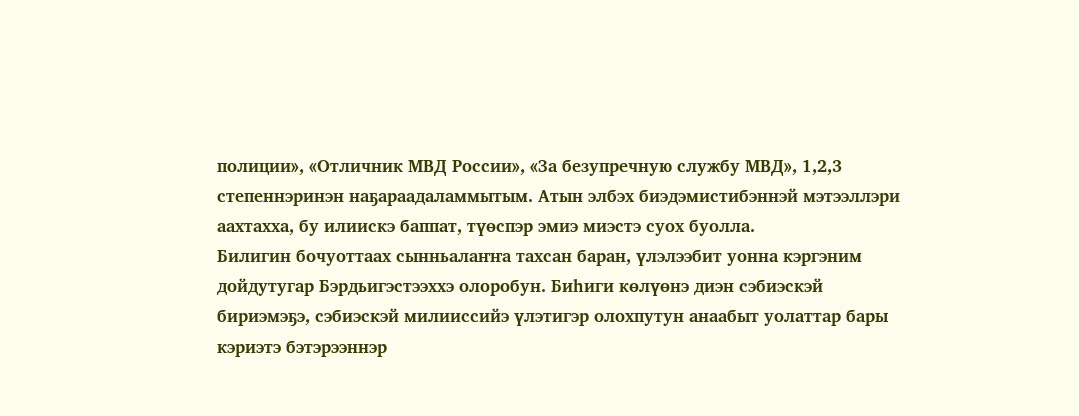полиции», «Отличник МВД России», «За безупречную службу МВД», 1,2,3 степеннэринэн наҕараадаламмытым. Атын элбэх биэдэмистибэннэй мэтээллэри аахтахха, бу илиискэ баппат, түөспэр эмиэ миэстэ суох буолла.
Билигин бочуоттаах сынньалаҥҥа тахсан баран, үлэлээбит уонна кэргэним дойдутугар Бэрдьигэстээххэ олоробун. Биһиги көлүөнэ диэн сэбиэскэй бириэмэҕэ, сэбиэскэй милииссийэ үлэтигэр олохпутун анаабыт уолаттар бары кэриэтэ бэтэрээннэр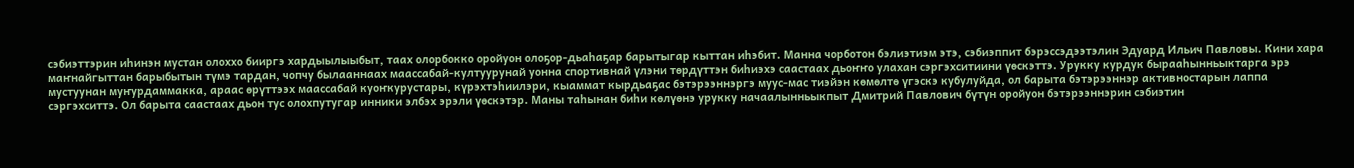сэбиэттэрин иһинэн мустан олоххо бииргэ хардыылыыбыт, таах олорбокко оройуон олоҕор-дьаһаҕар барытыгар кыттан иһэбит. Манна чорботон бэлиэтиэм этэ, сэбиэппит бэрэссэдээтэлин Эдуард Ильич Павловы. Кини хара маҥнайгыттан барыбытын түмэ тардан, чопчу былааннаах маассабай-култуурунай уонна спортивнай үлэни төрдүттэн биһиэхэ саастаах дьоҥҥо улахан сэргэхситиини үөскэттэ. Урукку курдук бырааһынньыктарга эрэ мустуунан муҥурдаммакка, араас өрүттээх маассабай куоҥкурустары, күрэхтэһиилэри, кыаммат кырдьаҕас бэтэрээннэргэ муус-мас тиэйэн көмөлтө үгэскэ кубулуйда, ол барыта бэтэрээннэр активностарын лаппа сэргэхситтэ. Ол барыта саастаах дьон тус олохпутугар инники элбэх эрэли үөскэтэр. Маны таһынан биһи көлүөнэ урукку начаалынньыкпыт Дмитрий Павлович бүтүн оройуон бэтэрээннэрин сэбиэтин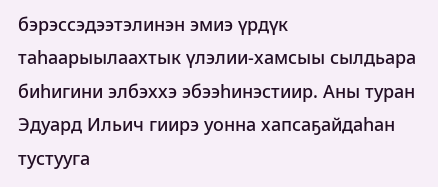бэрэссэдээтэлинэн эмиэ үрдүк таһаарыылаахтык үлэлии-хамсыы сылдьара биһигини элбэххэ эбээһинэстиир. Аны туран Эдуард Ильич гиирэ уонна хапсаҕайдаһан тустууга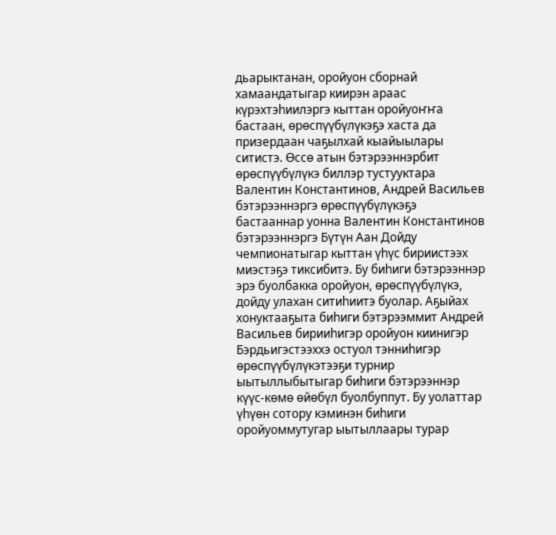дьарыктанан, оройуон сборнай хамаандатыгар киирэн араас күрэхтэһиилэргэ кыттан оройуоҥҥа бастаан, өрөспүүбүлүкэҕэ хаста да призердаан чаҕылхай кыайыылары ситистэ. Өссө атын бэтэрээннэрбит өрөспүүбүлүкэ биллэр тустууктара Валентин Константинов, Андрей Васильев бэтэрээннэргэ өрөспүүбүлүкэҕэ бастааннар уонна Валентин Константинов бэтэрээннэргэ Бүтүн Аан Дойду чемпионатыгар кыттан үһүс бириистээх миэстэҕэ тиксибитэ. Бу биһиги бэтэрээннэр эрэ буолбакка оройуон, өрөспүүбүлүкэ, дойду улахан ситиһиитэ буолар. Аҕыйах хонуктааҕыта биһиги бэтэрээммит Андрей Васильев бирииһигэр оройуон киинигэр Бэрдьигэстээххэ остуол тэнниһигэр өрөспүүбүлүкэтээҕи турнир ыытыллыбытыгар биһиги бэтэрээннэр күүс-көмө өйөбүл буолбуппут. Бу уолаттар үһүөн сотору кэминэн биһиги оройуоммутугар ыытыллаары турар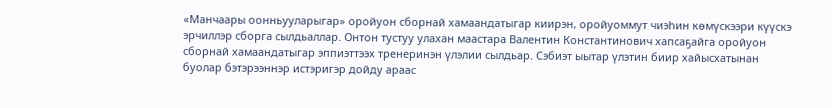«Манчаары оонньууларыгар» оройуон сборнай хамаандатыгар киирэн, оройуоммут чиэһин көмүскээри күүскэ эрчиллэр сборга сылдьаллар. Онтон тустуу улахан маастара Валентин Константинович хапсаҕайга оройуон сборнай хамаандатыгар эппиэттээх тренеринэн үлэлии сылдьар. Сэбиэт ыытар үлэтин биир хайысхатынан буолар бэтэрээннэр истэригэр дойду араас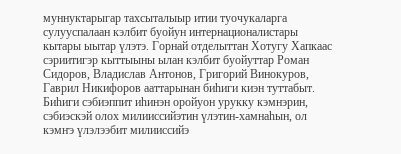муннуктарыгар тахсыталыыр итии туочукаларга сулууспалаан кэлбит буойун интернационалистары кытары ыытар үлэтэ. Горнай отделыттан Хотугу Хапкаас сэриитигэр кыттыыны ылан кэлбит буойуттар Роман Сидоров, Владислав Антонов, Григорий Винокуров, Гаврил Никифоров ааттарынан биһиги киэн туттабыт. Биһиги сэбиэппит иһинэн оройуон урукку кэмнэрин, сэбиэскэй олох милииссийэтин үлэтин-хамнаһын, ол кэмҥэ үлэлээбит милииссийэ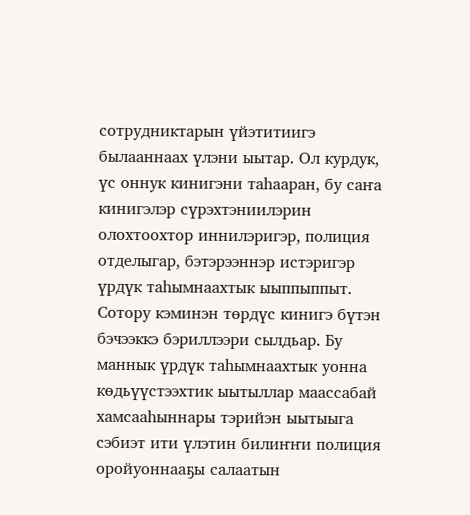сотрудниктарын үйэтитиигэ былааннаах үлэни ыытар. Ол курдук, үс оннук кинигэни таһааран, бу саҥа кинигэлэр сүрэхтэниилэрин олохтоохтор иннилэригэр, полиция отделыгар, бэтэрээннэр истэригэр үрдүк таһымнаахтык ыыппыппыт. Сотору кэминэн төрдүс кинигэ бүтэн бэчээккэ бэриллээри сылдьар. Бу маннык үрдүк таһымнаахтык уонна көдьүүстээхтик ыытыллар маассабай хамсааһыннары тэрийэн ыытыыга сэбиэт ити үлэтин билиҥҥи полиция оройуоннааҕы салаатын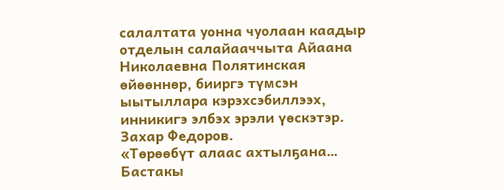салалтата уонна чуолаан каадыр отделын салайааччыта Айаана Николаевна Полятинская өйөөннөр, бииргэ түмсэн ыытыллара кэрэхсэбиллээх, инникигэ элбэх эрэли үөскэтэр.
Захар Федоров.
«Төрөөбүт алаас ахтылҕана… Бастакы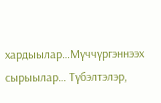хардыылар…Мүччүргэннээх сырыылар… Түбэлтэлэр,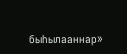быһылааннар»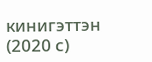кинигэттэн (2020 с)